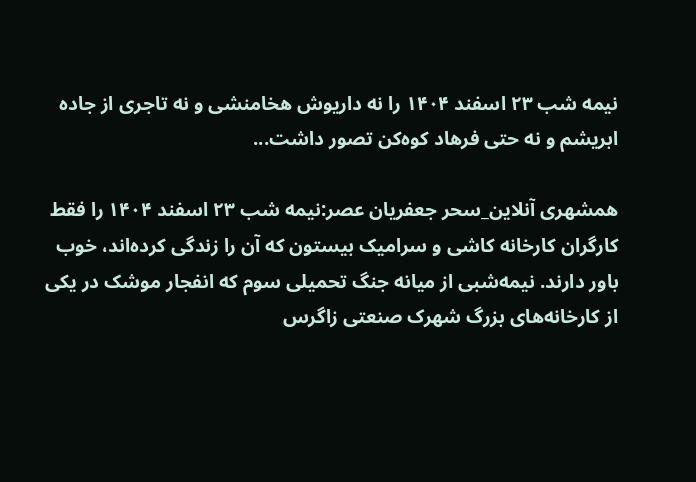نیمه شب ٢٣ اسفند ١۴٠۴ را نه داریوش هخامنشی و نه تاجری از جاده ابریشم و نه حتی فرهاد کوه‌کن تصور داشت...

همشهری آنلاین_سحر جعفریان عصر:نیمه شب ٢٣ اسفند ١۴٠۴ را فقط کارگران کارخانه کاشی و سرامیک بیستون که آن را زندگی کرده‌اند، خوب باور دارند. نیمه‌شبی از میانه جنگ تحمیلی سوم که انفجار موشک در یکی از کارخانه‌های بزرگ شهرک صنعتی زاگرس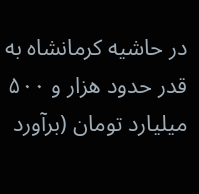در حاشیه کرمانشاه به قدر حدود هزار و ۵٠٠ میلیارد تومان (برآورد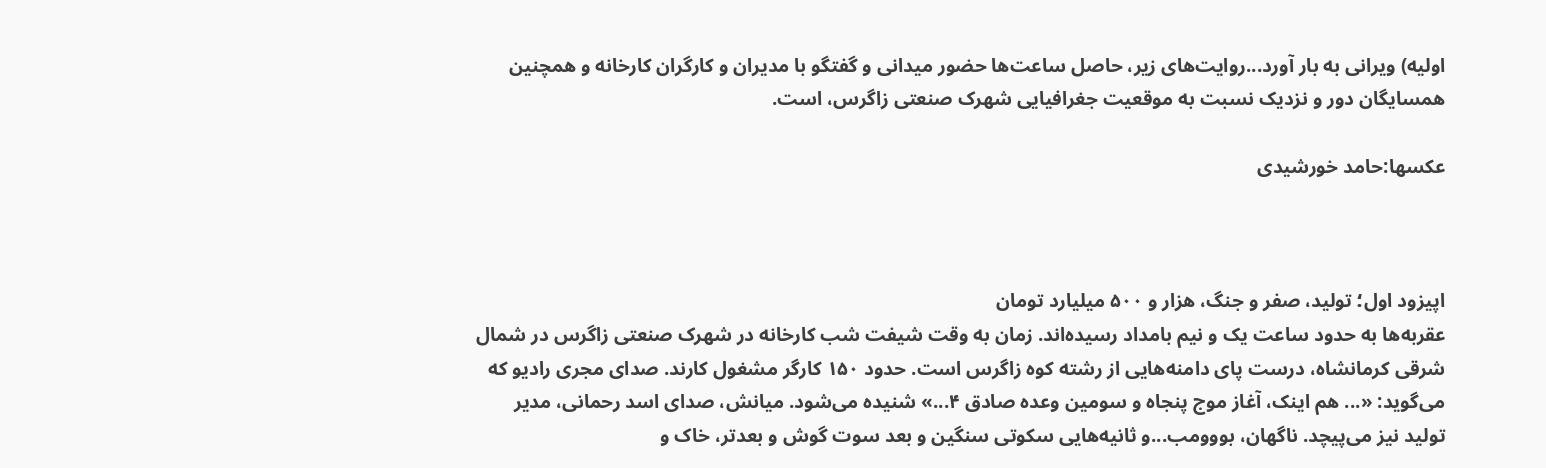اولیه) ویرانی به بار آورد...روایت‌های زیر، حاصل ساعت‌ها حضور میدانی و گفتگو با مدیران و کارگران کارخانه و همچنین همسایگان دور و نزدیک نسبت به موقعیت جغرافیایی شهرک صنعتی زاگرس، است.

عکسها:حامد خورشیدی



اپیزود اول؛ تولید، صفر و جنگ، هزار و ۵٠٠ میلیارد تومان
عقربه‌ها به حدود ساعت یک و نیم بامداد رسیده‌اند. زمان به وقت شیفت شب کارخانه در شهرک صنعتی زاگرس در شمال شرقی کرمانشاه، درست پای دامنه‌هایی از رشته کوه زاگرس است. حدود ١۵٠ کارگر مشغول کارند. صدای مجری رادیو که می‌گوید: «... هم اینک، آغاز موج پنجاه و سومین وعده صادق ۴...» شنیده می‌شود. میانش، صدای اسد رحمانی، مدیر تولید نیز می‌پیچد. ناگهان، بووومب...و ثانیه‌هایی سکوتی سنگین و بعد سوت گوش و بعدتر، خاک و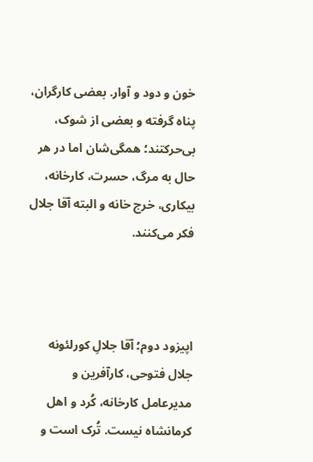خون و دود و آوار. بعضی کارگران، پناه گرفته و بعضی از شوک، بی‌حرکتند؛ همگی‌شان اما در هر حال به مرگ، حسرت، کارخانه، بیکاری، خرج خانه و البته آقا جلال فکر می‌کنند.



اپیزود دوم؛ آقا جلالِ کورلئونه
جلال فتوحی، کارآفرین و مدیرعامل کارخانه، کُرد و اهل کرمانشاه نیست. تُرک است و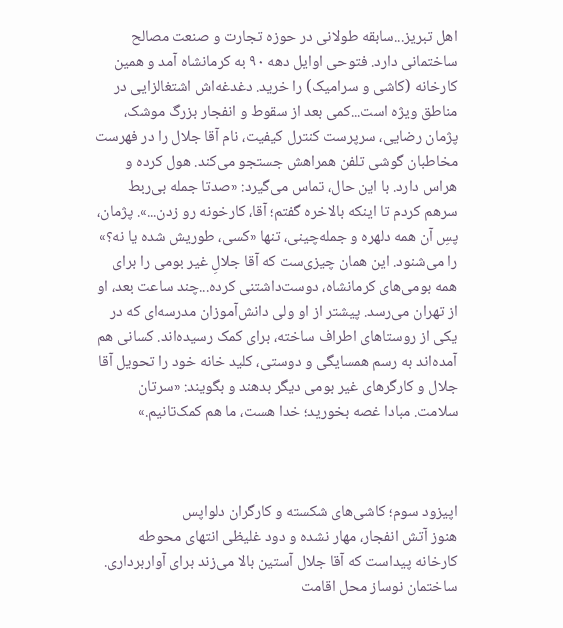اهل تبریز...سابقه طولانی در حوزه تجارت و صنعت مصالح ساختمانی دارد. فتوحی اوایل دهه ٩٠ به کرمانشاه آمد و همین کارخانه (کاشی و سرامیک) را خرید. دغدغه‌اش اشتغالزایی در مناطق ویژه است...کمی بعد از سقوط و انفجار بزرگ موشک، پژمان رضایی، سرپرست کنترل کیفیت، نام آقا جلال را در فهرست مخاطبان گوشی تلفن همراهش جستجو می‌کند. هول کرده و هراس دارد. با این حال، تماس می‌گیرد: «صدتا جمله بی‌ربط سرهم کردم تا اینکه بالاخره گفتم؛ آقا، کارخونه رو زدن...». پژمان، پسِ آن همه دلهره و جمله‌چینی، تنها «کسی، طوریش شده یا نه؟» را می‌شنود. این همان چیزی‌ست که آقا جلالِ غیر بومی را برای همه بومی‌های کرمانشاه، دوست‌داشتنی کرده...چند ساعت بعد، او از تهران می‌رسد. پیشتر از او ولی دانش‌آموزان مدرسه‌ای که در یکی از روستاهای اطراف ساخته، برای کمک رسیده‌اند. کسانی هم آمده‌اند به رسم همسایگی و دوستی، کلید خانه خود را تحویل آقا جلال و کارگرهای غیر بومی دیگر بدهند و بگویند: «سرتان سلامت. مبادا غصه بخورید؛ خدا هست، ما هم کمک‌تانیم.»



اپیزود سوم؛ کاشی‌های شکسته و کارگران دلواپس
هنوز آتش انفجار، مهار نشده و دود غلیظی انتهای محوطه کارخانه پیداست که آقا جلال آستین بالا می‌زند برای آواربرداری. ساختمان نوساز محل اقامت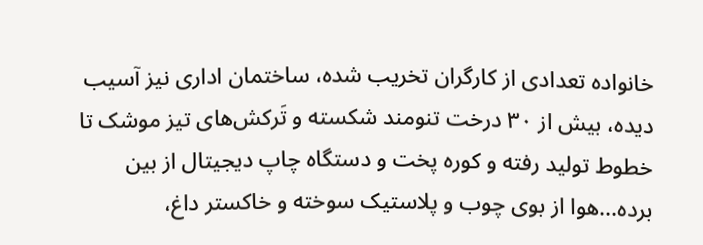خانواده تعدادی از کارگران تخریب شده، ساختمان اداری نیز آسیب دیده، بیش از ٣٠ درخت تنومند شکسته و تَرکش‌های تیز موشک تا خطوط تولید رفته و کوره پخت و دستگاه چاپ دیجیتال از بین برده...هوا از بوی چوب و پلاستیک سوخته و خاکستر داغ،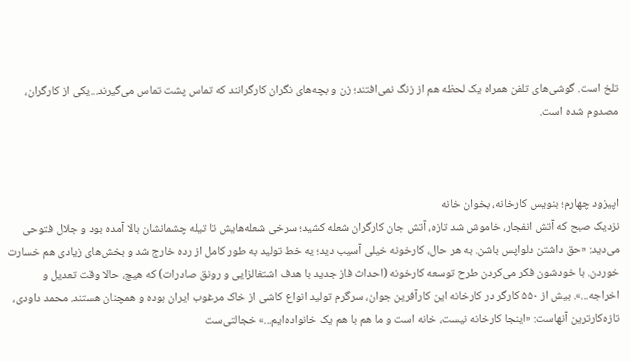تلخ است. گوشی‌های تلفن همراه یک لحظه هم از زنگ نمی‌افتند؛ زن و بچه‌های نگران کارگرانند که تماس پشت تماس می‌گیرند...یکی از کارگران، مصدوم شده است.



اپیزود چهارم؛ بنویس کارخانه، بخوان خانه
نزدیک صبح که آتش انفجار، خاموش شد تازه، آتش جان کارگران شعله کشید؛ سرخی شعله‌هایش تا تیله چشمانشان بالا آمده بود و جلال فتوحی می‌دید: «حق داشتن دلواپس باشن. به هر حال، کارخونه خیلی آسیب دید؛ یه خط تولید به طور کامل از رده خارج شد و بخش‌های زیادی هم خسارت خوردن. با خودشون فکر می‌کردن طرح توسعه کارخونه (احداث فاز جدید با هدف اشتغالزایی و رونق صادرات) که هیچ، حالا وقت تعدیل و اخراجه...». بیش از ۵۵٠ کارگر در کارخانه این کارآفرین جوان، سرگرم تولید انواع کاشی از خاک مرغوب ایران بوده و همچنان هستند. محمد داودی، تازه‌کارترین آنهاست: «اینجا کارخانه نیست، خانه است و ما هم با هم یک خانواده‌ایم...» خجالتی‌ست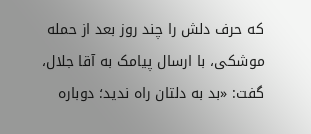که حرف دلش را چند روز بعد از حمله موشکی، با ارسال پیامک به آقا جلال، گفت: «بد به دلتان راه ندید؛ دوباره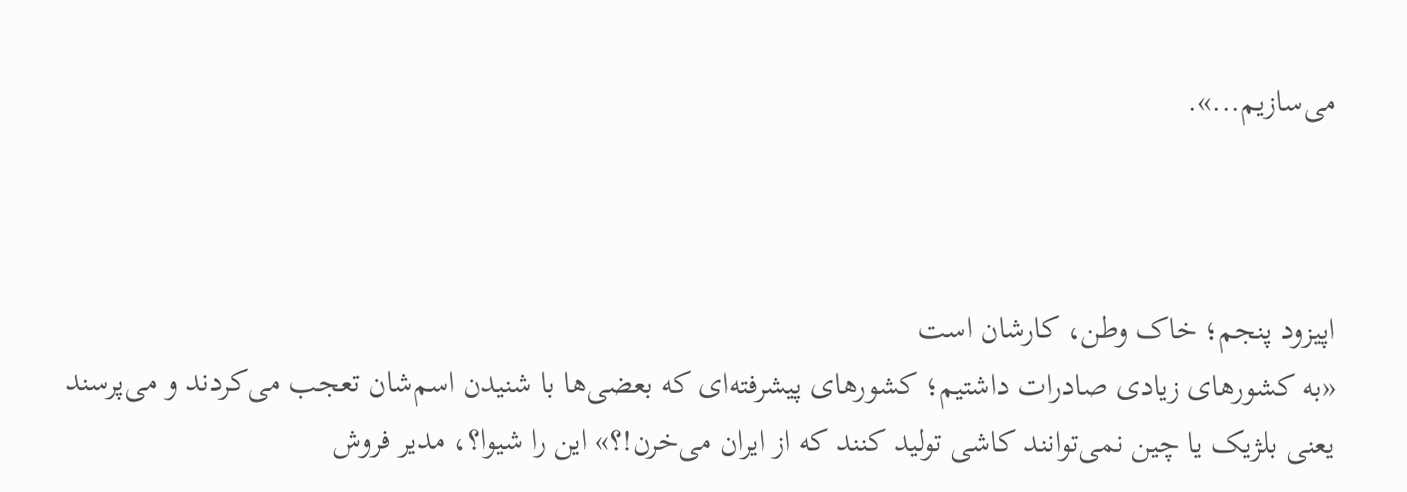می‌سازیم...».



اپیزود پنجم؛ خاک وطن، کارشان است
«به کشورهای زیادی صادرات داشتیم؛ کشورهای پیشرفته‌ای که بعضی‌ها با شنیدن اسم‌شان تعجب می‌کردند و می‌پرسند یعنی بلژیک یا چین نمی‌توانند کاشی تولید کنند که از ایران می‌خرن!؟» این را شیوا؟، مدیر فروش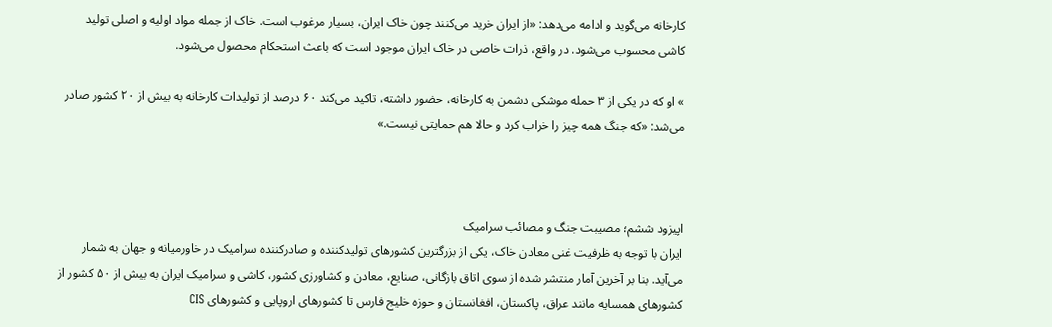کارخانه می‌گوید و ادامه می‌دهد: «از ایران خرید می‌کنند چون خاک ایران، بسیار مرغوب است. خاک از جمله مواد اولیه و اصلی تولید کاشی محسوب می‌شود. در واقع، ذرات خاصی در خاک ایران موجود است که باعث استحکام محصول می‌شود.

» او که در یکی از ٣ حمله موشکی دشمن به کارخانه، حضور داشته، تاکید می‌کند ۶٠ درصد از تولیدات کارخانه به بیش از ٢٠ کشور صادر می‌شد: «که جنگ همه چیز را خراب کرد و حالا هم حمایتی نیست.»



اپیزود ششم؛ مصیبت جنگ و مصائب سرامیک
ایران با توجه به ظرفیت غنی معادن خاک، یکی از بزرگترین کشورهای تولیدکننده و صادرکننده سرامیک در خاورمیانه و جهان به شمار می‌آید. بنا بر آخرین آمار منتشر شده از سوی اتاق بازگانی، صنایع، معادن و کشاورزی کشور، کاشی و سرامیک ایران به بیش از ۵۰ کشور از کشورهای همسایه مانند عراق، پاکستان، افغانستان و حوزه خلیج فارس تا کشورهای اروپایی و کشورهای CIS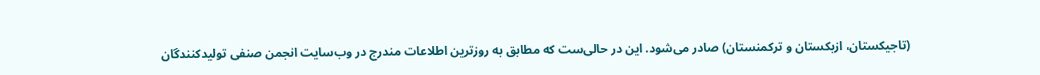(تاجیکستان، ازبکستان و ترکمنستان) صادر می‌شود. این در حالی‌ست که مطابق به روزترین اطلاعات مندرج در وب‌سایت انجمن صنفی تولیدکنندگان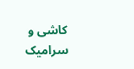کاشی و سرامیک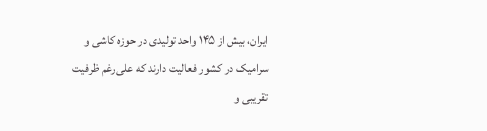ایران، بیش از ۱۴۵ واحد تولیدی در حوزه کاشی و سرامیک در کشور فعالیت دارند که علی‌رغم ظرفیت تقریبی و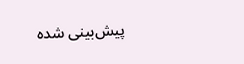پیش‌بینی شده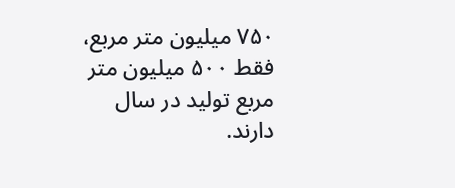۷۵۰ میلیون متر مربع، فقط ۵۰۰ میلیون متر مربع تولید در سال دارند.